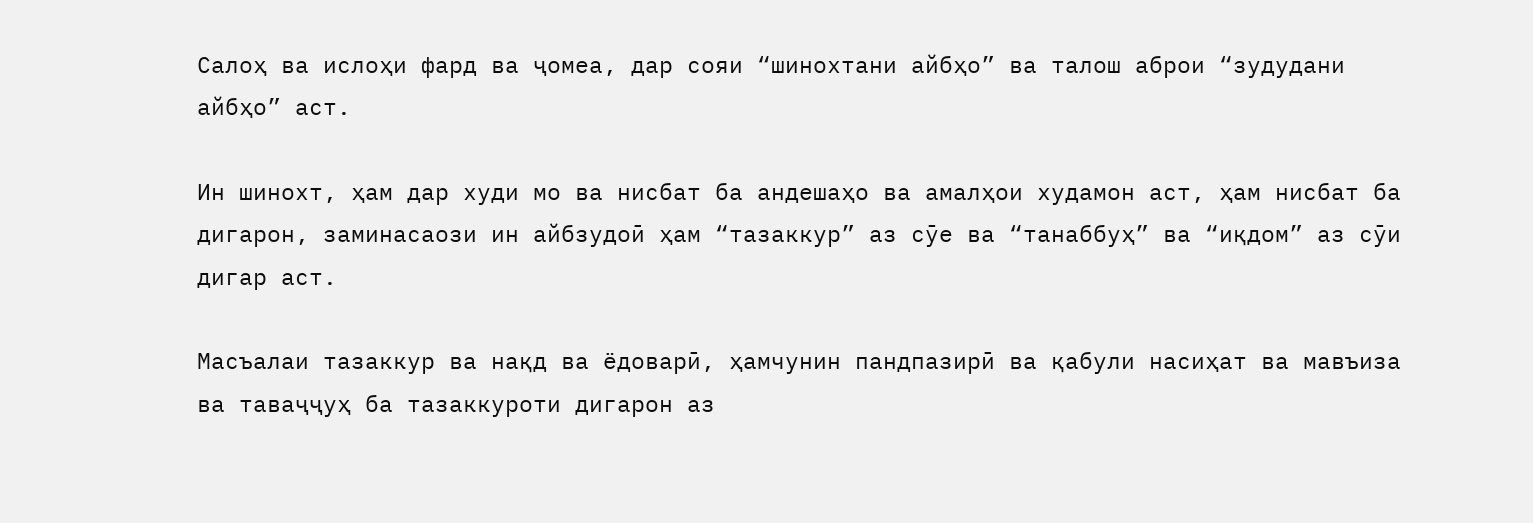Салоҳ ва ислоҳи фард ва ҷомеа, дар сояи “шинохтани айбҳо” ва талош аброи “зудудани айбҳо” аст.

Ин шинохт, ҳам дар худи мо ва нисбат ба андешаҳо ва амалҳои худамон аст, ҳам нисбат ба дигарон, заминасаози ин айбзудоӣ ҳам “тазаккур” аз сӯе ва “танаббуҳ” ва “иқдом” аз сӯи дигар аст.

Масъалаи тазаккур ва нақд ва ёдоварӣ, ҳамчунин пандпазирӣ ва қабули насиҳат ва мавъиза ва таваҷҷуҳ ба тазаккуроти дигарон аз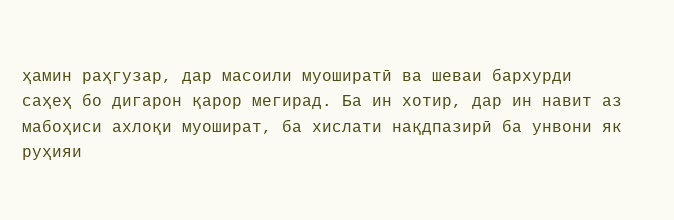ҳамин раҳгузар, дар масоили муоширатӣ ва шеваи бархурди саҳеҳ бо дигарон қарор мегирад. Ба ин хотир, дар ин навит аз мабоҳиси ахлоқи муошират, ба хислати нақдпазирӣ ба унвони як руҳияи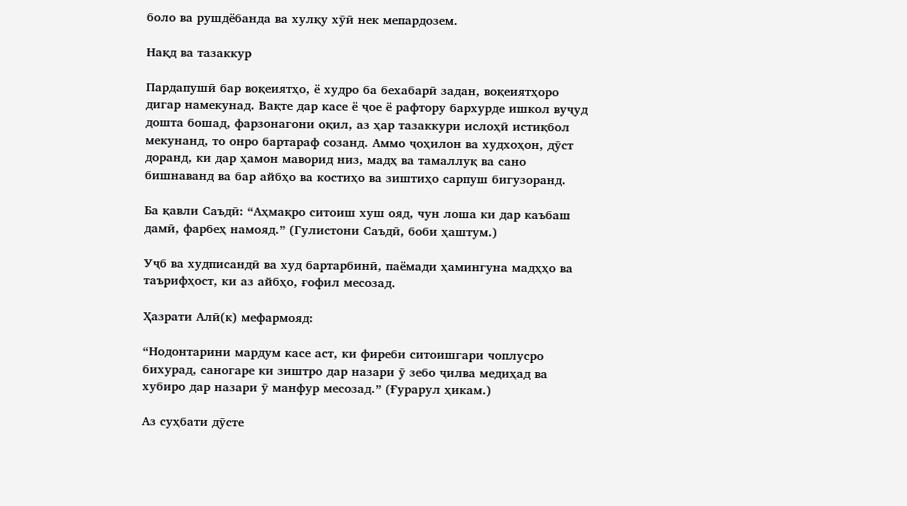боло ва рушдёбанда ва хулқу хӯӣ нек мепардозем.

Нақд ва тазаккур

Пардапушӣ бар воқеиятҳо, ё худро ба бехабарӣ задан, воқеиятҳоро дигар намекунад. Вақте дар касе ё ҷое ё рафтору бархурде ишкол вуҷуд дошта бошад, фарзонагони оқил, аз ҳар тазаккури ислоҳӣ истиқбол мекунанд, то онро бартараф созанд. Аммо ҷоҳилон ва худхоҳон, дӯст доранд, ки дар ҳамон маворид низ, мадҳ ва тамаллуқ ва сано бишнаванд ва бар айбҳо ва костиҳо ва зиштиҳо сарпуш бигузоранд.

Ба қавли Саъдӣ: “Аҳмақро ситоиш хуш ояд, чун лоша ки дар каъбаш дамӣ, фарбеҳ намояд.” (Гулистони Саъдӣ, боби ҳаштум.)

Уҷб ва худписандӣ ва худ бартарбинӣ, паёмади ҳамингуна мадҳҳо ва таърифҳост, ки аз айбҳо, ғофил месозад.

Ҳазрати Алӣ(к) мефармояд:

“Нодонтарини мардум касе аст, ки фиреби ситоишгари чоплусро бихурад, саногаре ки зиштро дар назари ӯ зебо ҷилва медиҳад ва хубиро дар назари ӯ манфур месозад.” (Ғурарул ҳикам.)

Аз суҳбати дӯсте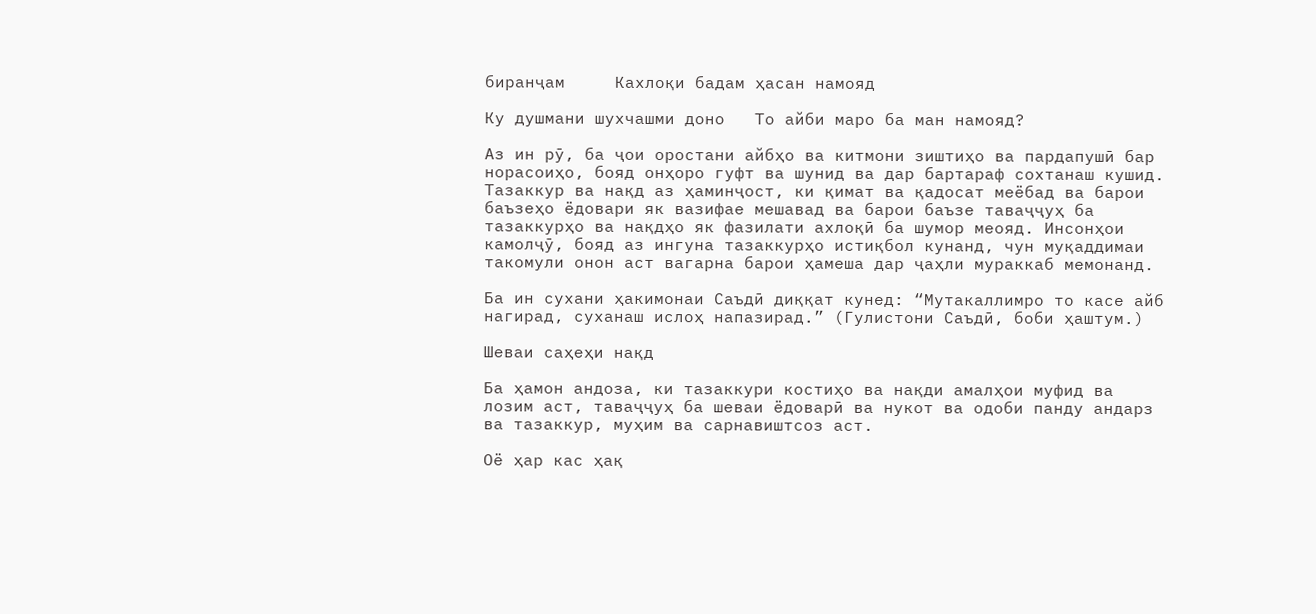биранҷам     Кахлоқи бадам ҳасан намояд

Ку душмани шухчашми доно   То айби маро ба ман намояд?

Аз ин рӯ, ба ҷои оростани айбҳо ва китмони зиштиҳо ва пардапушӣ бар норасоиҳо, бояд онҳоро гуфт ва шунид ва дар бартараф сохтанаш кушид. Тазаккур ва нақд аз ҳаминҷост, ки қимат ва қадосат меёбад ва барои баъзеҳо ёдовари як вазифае мешавад ва барои баъзе таваҷҷуҳ ба тазаккурҳо ва нақдҳо як фазилати ахлоқӣ ба шумор меояд. Инсонҳои камолҷӯ, бояд аз ингуна тазаккурҳо истиқбол кунанд, чун муқаддимаи такомули онон аст вагарна барои ҳамеша дар ҷаҳли мураккаб мемонанд.

Ба ин сухани ҳакимонаи Саъдӣ диққат кунед: “Мутакаллимро то касе айб нагирад, суханаш ислоҳ напазирад.” (Гулистони Саъдӣ, боби ҳаштум.)

Шеваи саҳеҳи нақд

Ба ҳамон андоза, ки тазаккури костиҳо ва нақди амалҳои муфид ва лозим аст, таваҷҷуҳ ба шеваи ёдоварӣ ва нукот ва одоби панду андарз ва тазаккур, муҳим ва сарнавиштсоз аст.

Оё ҳар кас ҳақ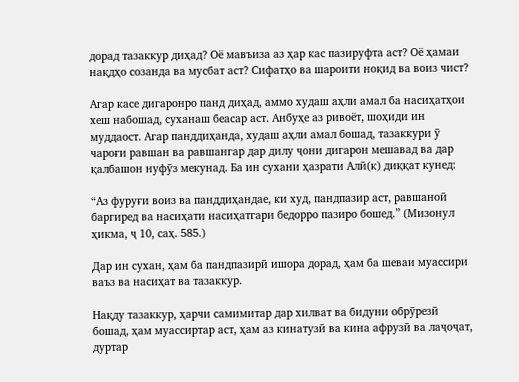дорад тазаккур диҳад? Оё мавъиза аз ҳар кас пазируфта аст? Оё ҳамаи нақдҳо созанда ва мусбат аст? Сифатҳо ва шароити ноқид ва воиз чист?

Агар касе дигаронро панд диҳад, аммо худаш аҳли амал ба насиҳатҳои хеш набошад, суханаш беасар аст. Анбуҳе аз ривоёт, шоҳиди ин муддаост. Агар панддиҳанда, худаш аҳли амал бошад, тазаккури ӯ чароғи равшан ва равшангар дар дилу ҷони дигарон мешавад ва дар қалбашон нуфӯз мекунад. Ба ин сухани ҳазрати Алӣ(к) диққат кунед:

“Аз фуруғи воиз ва панддиҳандае, ки худ, пандпазир аст, равшаноӣ баргиред ва насиҳати насиҳатгари бедорро пазиро бошед.” (Мизонул ҳикма, ҷ 10, саҳ. 585.)

Дар ин сухан, ҳам ба пандпазирӣ ишора дорад, ҳам ба шеваи муассири ваъз ва насиҳат ва тазаккур.

Нақду тазаккур, ҳарчи самимитар дар хилват ва бидуни обрӯрезӣ бошад, ҳам муассиртар аст, ҳам аз кинатузӣ ва кина афрузӣ ва лаҷоҷат, дуртар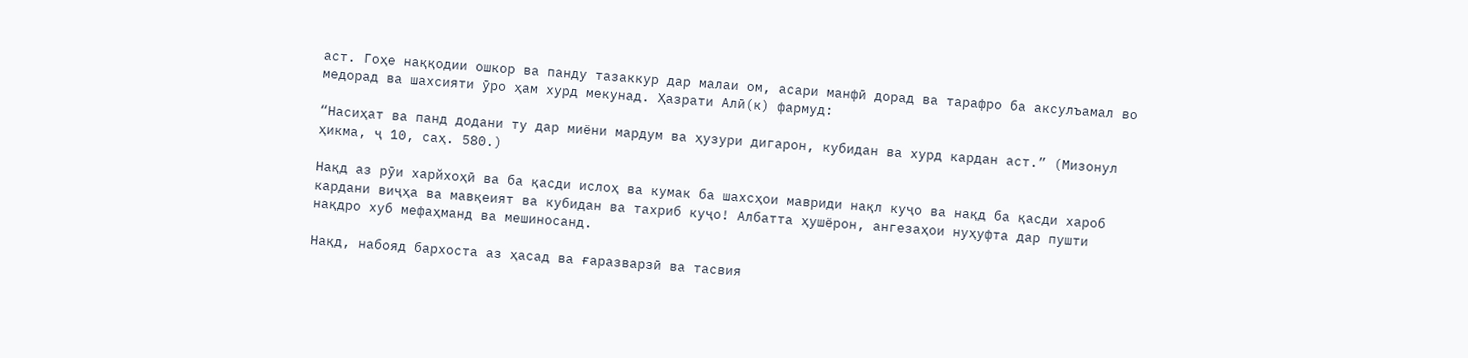аст. Гоҳе наққодии ошкор ва панду тазаккур дар малаи ом, асари манфӣ дорад ва тарафро ба аксулъамал во медорад ва шахсияти ӯро ҳам хурд мекунад. Ҳазрати Алӣ(к) фармуд:

“Насиҳат ва панд додани ту дар миёни мардум ва ҳузури дигарон, кубидан ва хурд кардан аст.” (Мизонул ҳикма, ҷ 10, саҳ. 580.)

Нақд аз рӯи харйхоҳӣ ва ба қасди ислоҳ ва кумак ба шахсҳои мавриди нақл куҷо ва нақд ба қасди хароб кардани виҷҳа ва мавқеият ва кубидан ва тахриб куҷо! Албатта ҳушёрон, ангезаҳои нуҳуфта дар пушти нақдро хуб мефаҳманд ва мешиносанд.

Нақд, набояд бархоста аз ҳасад ва ғаразварзӣ ва тасвия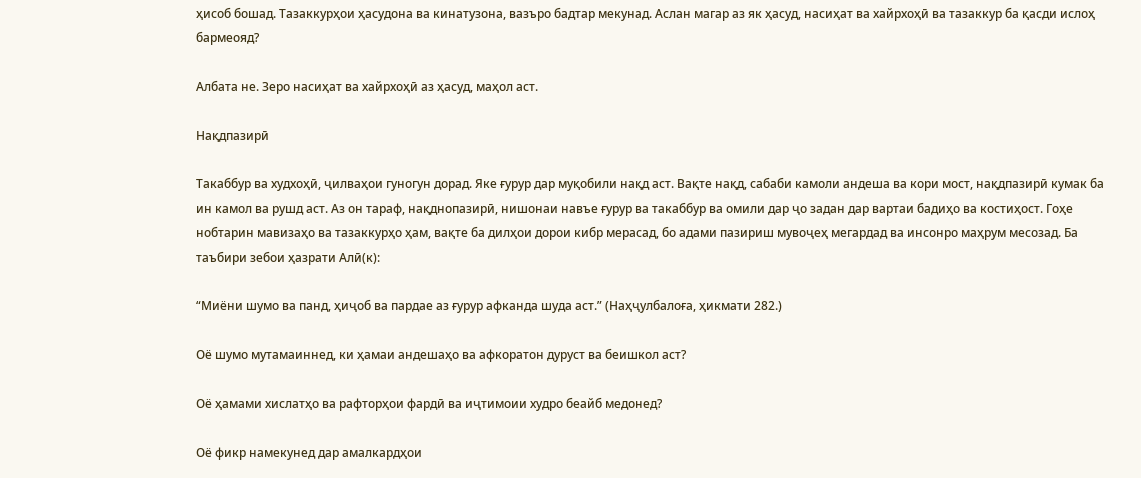ҳисоб бошад. Тазаккурҳои ҳасудона ва кинатузона, вазъро бадтар мекунад. Аслан магар аз як ҳасуд, насиҳат ва хайрхоҳӣ ва тазаккур ба қасди ислоҳ бармеояд?

Албата не. Зеро насиҳат ва хайрхоҳӣ аз ҳасуд, маҳол аст.

Нақдпазирӣ

Такаббур ва худхоҳӣ, ҷилваҳои гуногун дорад. Яке ғурур дар муқобили нақд аст. Вақте нақд, сабаби камоли андеша ва кори мост, нақдпазирӣ кумак ба ин камол ва рушд аст. Аз он тараф, нақднопазирӣ, нишонаи навъе ғурур ва такаббур ва омили дар ҷо задан дар вартаи бадиҳо ва костиҳост. Гоҳе нобтарин мавизаҳо ва тазаккурҳо ҳам, вақте ба дилҳои дорои кибр мерасад, бо адами пазириш мувоҷеҳ мегардад ва инсонро маҳрум месозад. Ба таъбири зебои ҳазрати Алӣ(к):

“Миёни шумо ва панд, ҳиҷоб ва пардае аз ғурур афканда шуда аст.” (Наҳҷулбалоға, ҳикмати 282.)

Оё шумо мутамаиннед, ки ҳамаи андешаҳо ва афкоратон дуруст ва беишкол аст?

Оё ҳамами хислатҳо ва рафторҳои фардӣ ва иҷтимоии худро беайб медонед?

Оё фикр намекунед дар амалкардҳои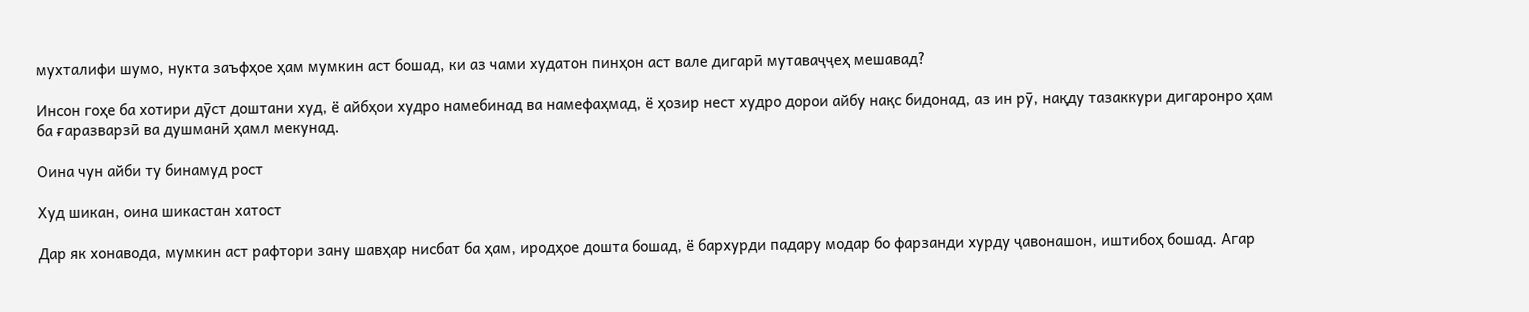мухталифи шумо, нукта заъфҳое ҳам мумкин аст бошад, ки аз чами худатон пинҳон аст вале дигарӣ мутаваҷҷеҳ мешавад?

Инсон гоҳе ба хотири дӯст доштани худ, ё айбҳои худро намебинад ва намефаҳмад, ё ҳозир нест худро дорои айбу нақс бидонад, аз ин рӯ, нақду тазаккури дигаронро ҳам ба ғаразварзӣ ва душманӣ ҳамл мекунад.

Оина чун айби ту бинамуд рост

Худ шикан, оина шикастан хатост

Дар як хонавода, мумкин аст рафтори зану шавҳар нисбат ба ҳам, иродҳое дошта бошад, ё бархурди падару модар бо фарзанди хурду ҷавонашон, иштибоҳ бошад. Агар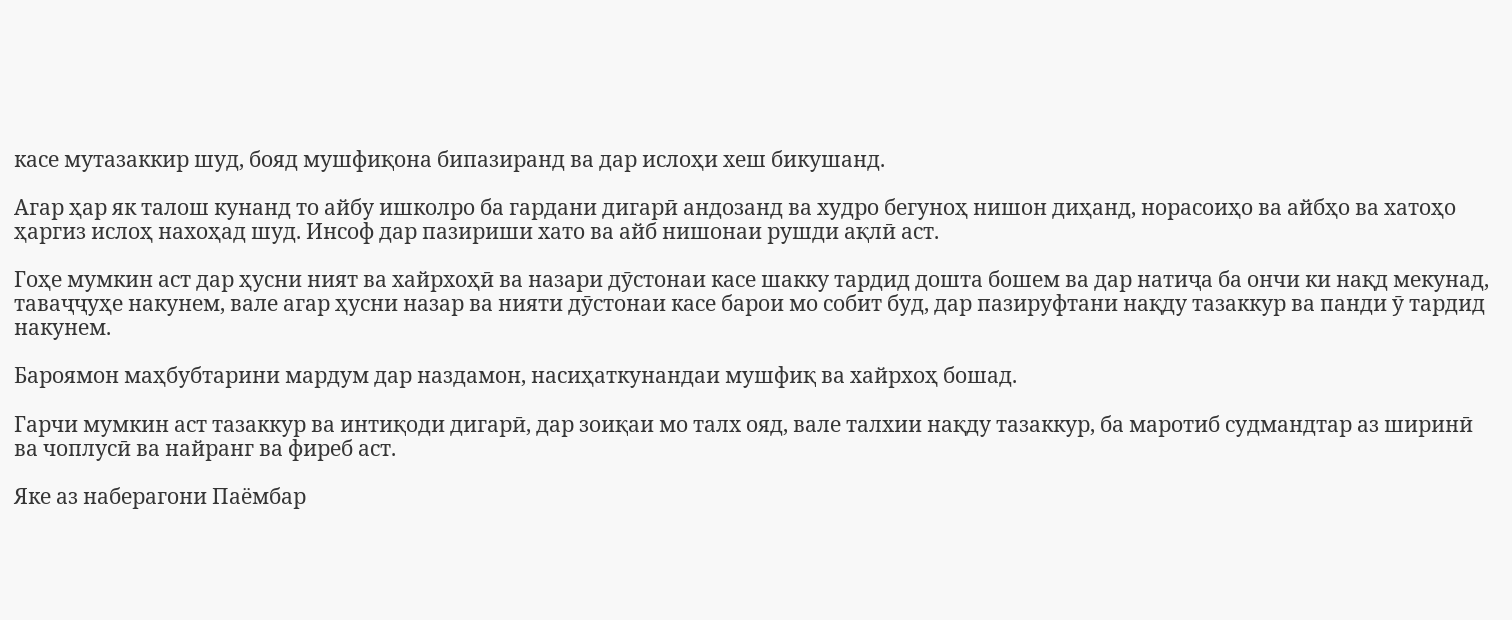касе мутазаккир шуд, бояд мушфиқона бипазиранд ва дар ислоҳи хеш бикушанд.

Агар ҳар як талош кунанд то айбу ишколро ба гардани дигарӣ андозанд ва худро бегуноҳ нишон диҳанд, норасоиҳо ва айбҳо ва хатоҳо ҳаргиз ислоҳ нахоҳад шуд. Инсоф дар пазириши хато ва айб нишонаи рушди ақлӣ аст.

Гоҳе мумкин аст дар ҳусни ният ва хайрхоҳӣ ва назари дӯстонаи касе шакку тардид дошта бошем ва дар натиҷа ба ончи ки нақд мекунад, таваҷҷуҳе накунем, вале агар ҳусни назар ва нияти дӯстонаи касе барои мо собит буд, дар пазируфтани нақду тазаккур ва панди ӯ тардид накунем.

Бароямон маҳбубтарини мардум дар наздамон, насиҳаткунандаи мушфиқ ва хайрхоҳ бошад.

Гарчи мумкин аст тазаккур ва интиқоди дигарӣ, дар зоиқаи мо талх ояд, вале талхии нақду тазаккур, ба маротиб судмандтар аз ширинӣ ва чоплусӣ ва найранг ва фиреб аст.

Яке аз наберагони Паёмбар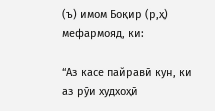(ъ) имом Боқир (р,ҳ) мефармояд, ки:

“Аз касе пайравӣ кун, ки аз рӯи худхоҳӣ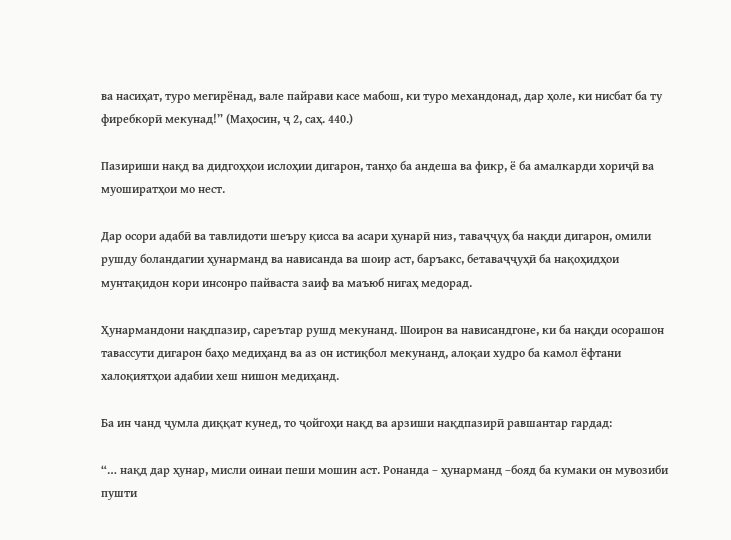ва насиҳат, туро мегирёнад, вале пайрави касе мабош, ки туро механдонад, дар ҳоле, ки нисбат ба ту фиребкорӣ мекунад!” (Маҳосин, ҷ 2, саҳ. 440.)

Пазириши нақд ва дидгоҳҳои ислоҳии дигарон, танҳо ба андеша ва фикр, ё ба амалкарди хориҷӣ ва муоширатҳои мо нест.

Дар осори адабӣ ва тавлидоти шеъру қисса ва асари ҳунарӣ низ, таваҷҷуҳ ба нақди дигарон, омили рушду боландагии ҳунарманд ва нависанда ва шоир аст, баръакс, бетаваҷҷуҳӣ ба нақоҳидҳои мунтақидон кори инсонро пайваста заиф ва маъюб нигаҳ медорад.

Ҳунармандони нақдпазир, сареътар рушд мекунанд. Шоирон ва нависандгоне, ки ба нақди осорашон тавассути дигарон баҳо медиҳанд ва аз он истиқбол мекунанд, алоқаи худро ба камол ёфтани халоқиятҳои адабии хеш нишон медиҳанд.

Ба ин чанд ҷумла диққат кунед, то ҷойгоҳи нақд ва арзиши нақдпазирӣ равшантар гардад:

“… нақд дар ҳунар, мисли оинаи пеши мошин аст. Ронанда – ҳунарманд –бояд ба кумаки он мувозиби пушти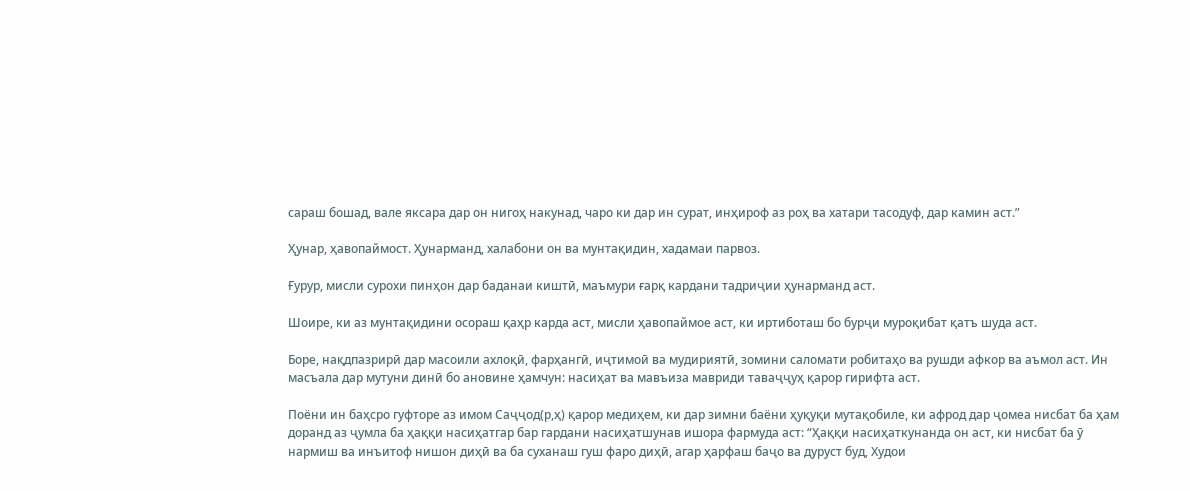сараш бошад, вале яксара дар он нигоҳ накунад, чаро ки дар ин сурат, инҳироф аз роҳ ва хатари тасодуф, дар камин аст.”

Ҳунар, ҳавопаймост. Ҳунарманд, халабони он ва мунтақидин, хадамаи парвоз.

Ғурур, мисли сурохи пинҳон дар баданаи киштӣ, маъмури ғарқ кардани тадриҷии ҳунарманд аст.

Шоире, ки аз мунтақидини осораш қаҳр карда аст, мисли ҳавопаймое аст, ки иртиботаш бо бурҷи муроқибат қатъ шуда аст.

Боре, нақдпазрирӣ дар масоили ахлоқӣ, фарҳангӣ, иҷтимоӣ ва мудириятӣ, зомини саломати робитаҳо ва рушди афкор ва аъмол аст. Ин масъала дар мутуни динӣ бо ановине ҳамчун: насиҳат ва мавъиза мавриди таваҷҷуҳ қарор гирифта аст.

Поёни ин баҳсро гуфторе аз имом Саҷҷод(р,ҳ) қарор медиҳем, ки дар зимни баёни ҳуқуқи мутақобиле, ки афрод дар ҷомеа нисбат ба ҳам доранд аз ҷумла ба ҳаққи насиҳатгар бар гардани насиҳатшунав ишора фармуда аст: “Ҳаққи насиҳаткунанда он аст, ки нисбат ба ӯ нармиш ва инъитоф нишон диҳӣ ва ба суханаш гуш фаро диҳӣ, агар ҳарфаш баҷо ва дуруст буд, Худои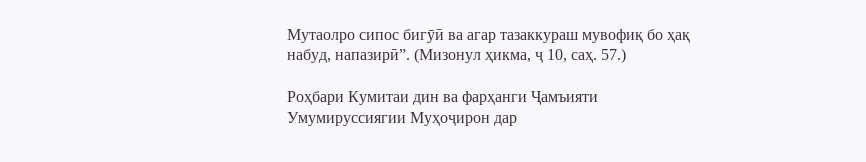Мутаолро сипос бигӯӣ ва агар тазаккураш мувофиқ бо ҳақ набуд, напазирӣ”. (Мизонул ҳикма, ҷ 10, саҳ. 57.)

Роҳбари Кумитаи дин ва фарҳанги Ҷамъияти Умумируссиягии Муҳоҷирон дар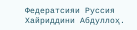Федератсияи Руссия Хайриддини Абдуллоҳ.